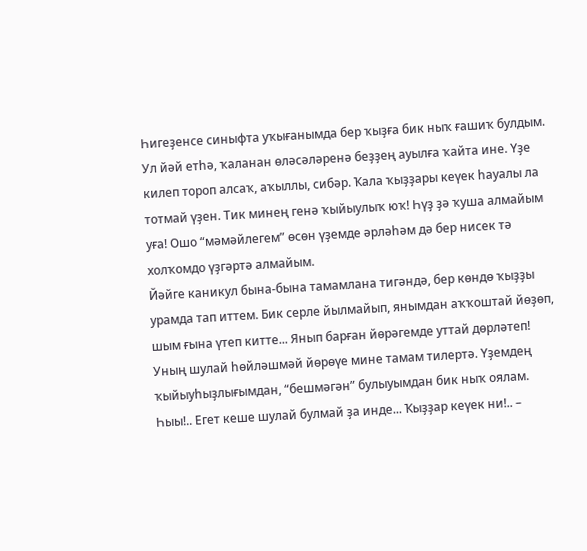Һигеҙенсе синыфта уҡығанымда бер ҡыҙға бик ныҡ ғашиҡ булдым. Ул йәй етһә, ҡаланан өләсәләренә беҙҙең ауылға ҡайта ине. Үҙе килеп тороп алсаҡ, аҡыллы, сибәр. Ҡала ҡыҙҙары кеүек һауалы ла тотмай үҙен. Тик минең генә ҡыйыулыҡ юҡ! Һүҙ ҙә ҡуша алмайым уға! Ошо “мәмәйлегем” өсөн үҙемде әрләһәм дә бер нисек тә холҡомдо үҙгәртә алмайым.
Йәйге каникул бына-бына тамамлана тигәндә, бер көндө ҡыҙҙы урамда тап иттем. Бик серле йылмайып, янымдан аҡҡоштай йөҙөп, шым ғына үтеп китте... Янып барған йөрәгемде уттай дөрләтеп! Уның шулай һөйләшмәй йөрөүе мине тамам тилертә. Үҙемдең ҡыйыуһыҙлығымдан, “бешмәгән” булыуымдан бик ныҡ оялам.
Һыы!.. Егет кеше шулай булмай ҙа инде... Ҡыҙҙар кеүек ни!.. –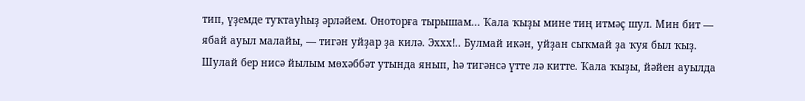тип, үҙемде туҡтауһыҙ әрләйем. Оноторға тырышам... Ҡала ҡыҙы мине тиң итмәҫ шул. Мин бит — ябай ауыл малайы, — тигән уйҙар ҙа килә. Эххх!.. Булмай икән, уйҙан сыҡмай ҙа ҡуя был ҡыҙ.
Шулай бер нисә йылым мөхәббәт утында янып, һә тигәнсә үтте лә китте. Ҡала ҡыҙы, йәйен ауылда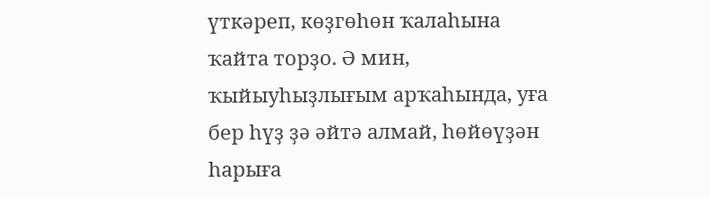үткәреп, көҙгөһөн ҡалаһына ҡайта торҙо. Ә мин, ҡыйыуһыҙлығым арҡаһында, уға бер һүҙ ҙә әйтә алмай, һөйөүҙән һарыға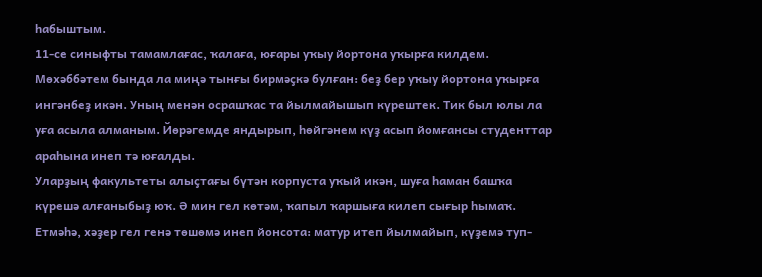һабыштым.
11-се синыфты тамамлағас, ҡалаға, юғары уҡыу йортона уҡырға килдем. Мөхәббәтем бында ла миңә тынғы бирмәҫкә булған: беҙ бер уҡыу йортона уҡырға ингәнбеҙ икән. Уның менән осрашҡас та йылмайышып күрештек. Тик был юлы ла уға асыла алманым. Йөрәгемде яндырып, һөйгәнем күҙ асып йомғансы студенттар араһына инеп тә юғалды.
Уларҙың факультеты алыҫтағы бүтән корпуста уҡый икән, шуға һаман башҡа күрешә алғаныбыҙ юҡ. Ә мин гел көтәм, ҡапыл ҡаршыға килеп сығыр һымаҡ.
Етмәһә, хәҙер гел генә төшөмә инеп йонсота: матур итеп йылмайып, күҙемә туп-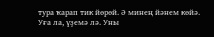тура ҡарап тик йөрөй. Ә минең йәнем көйә. Уға ла, үҙемә лә. Уны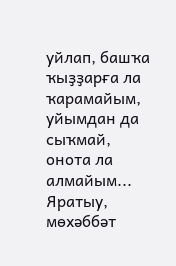уйлап, башҡа ҡыҙҙарға ла ҡарамайым, уйымдан да сыҡмай, онота ла алмайым... Яратыу, мөхәббәт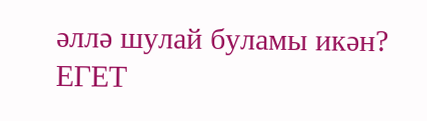әллә шулай буламы икән?
ЕГЕТ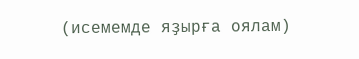(исемемде яҙырға оялам)